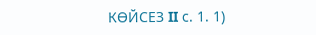КӨЙСЕЗ II с. 1. 1)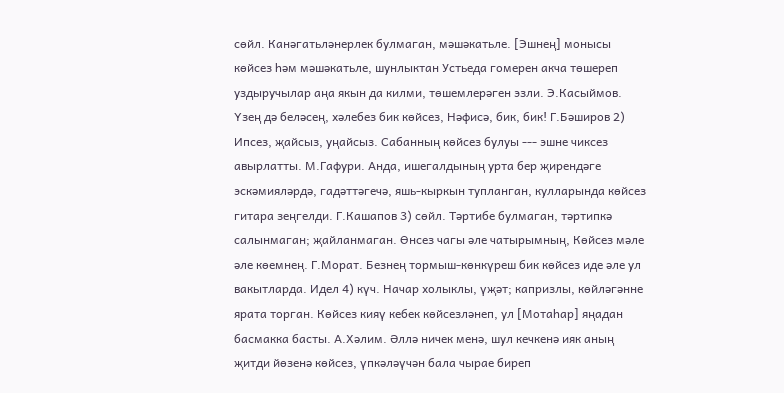сөйл. Канәгатьләнерлек булмаган, мәшәкатьле. [Эшнең] монысы көйсез һәм мәшәкатьле, шунлыктан Устьеда гомерен акча төшереп уздыручылар аңа якын да килми, төшемлерәген эзли. Э.Касыймов. Үзең дә беләсең, хәлебез бик көйсез, Нәфисә, бик, бик! Г.Бәширов 2) Ипсез, җайсыз, уңайсыз. Сабанның көйсез булуы --- эшне чиксез авырлатты. М.Гафури. Анда, ишегалдының урта бер җирендәге эскәмияләрдә, гадәттәгечә, яшь-кыркын тупланган, кулларында көйсез гитара зеңгелди. Г.Кашапов 3) сөйл. Тәртибе булмаган, тәртипкә салынмаган; җайланмаган. Өнсез чагы әле чатырымның, Көйсез мәле әле көемнең. Г.Морат. Безнең тормыш-көнкүреш бик көйсез иде әле ул вакытларда. Идел 4) күч. Начар холыклы, үҗәт; капризлы, көйләгәнне ярата торган. Көйсез кияү кебек көйсезләнеп, ул [Мотаһар] яңадан басмакка басты. А.Хәлим. Әллә ничек менә, шул кечкенә ияк аның җитди йөзенә көйсез, үпкәләүчән бала чырае биреп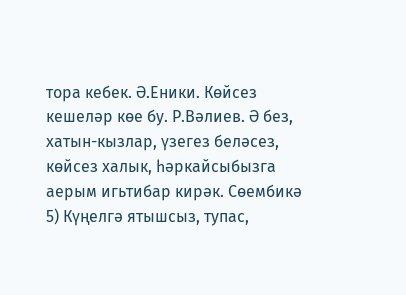тора кебек. Ә.Еники. Көйсез кешеләр көе бу. Р.Вәлиев. Ә без, хатын-кызлар, үзегез беләсез, көйсез халык, һәркайсыбызга аерым игьтибар кирәк. Сөембикә 5) Күңелгә ятышсыз, тупас,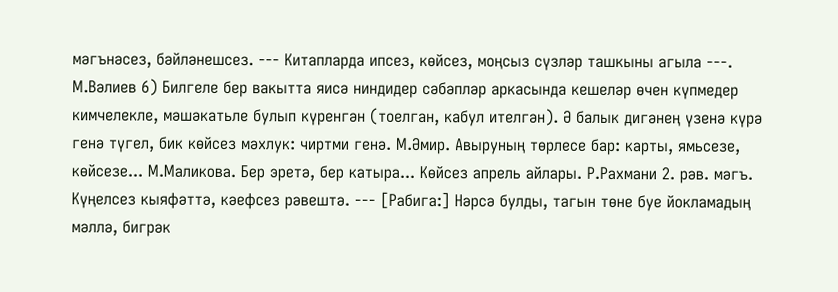мәгънәсез, бәйләнешсез. --- Китапларда ипсез, көйсез, моңсыз сүзләр ташкыны агыла ---. М.Вәлиев 6) Билгеле бер вакытта яисә ниндидер сәбәпләр аркасында кешеләр өчен күпмедер кимчелекле, мәшәкатьле булып күренгән (тоелган, кабул ителгән). Ә балык дигәнең үзенә күрә генә түгел, бик көйсез мәхлук: чиртми генә. М.Әмир. Авыруның төрлесе бар: карты, ямьсезе, көйсезе... М.Маликова. Бер эретә, бер катыра... Көйсез апрель айлары. Р.Рахмани 2. рәв. мәгъ. Күңелсез кыяфәттә, кәефсез рәвештә. --- [Рабига:] Нәрсә булды, тагын төне буе йокламадың мәллә, бигрәк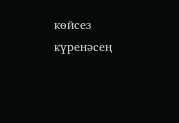көйсез күренәсең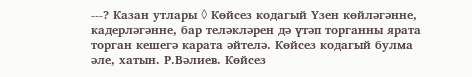---? Казан утлары ◊ Көйсез кодагый Үзен көйләгәнне, кадерләгәнне, бар теләкләрен дә үтәп торганны ярата торган кешегә карата әйтелә. Көйсез кодагый булма әле, хатын. Р.Вәлиев. Көйсез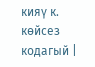кияү к. көйсез кодагый |